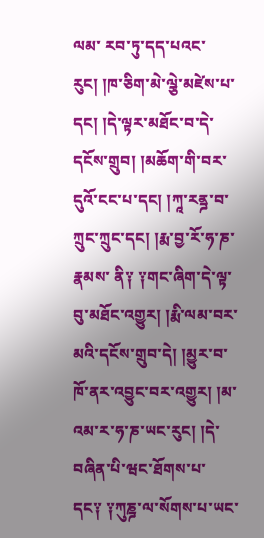ལམ་ རབ་ཏུ་དད་པའང་རུང། །ཁ་ཅིག་མེ་ལྕེ་མཛེས་པ་དང། །དེ་ལྟར་མཐོང་བ་དེ་དངོས་གྲུབ། །མཆོག་གི་བར་དུའོ་ངང་པ་དང། །ཀཱ་རནྜ་བ་ཀྲུང་ཀྲུང་དང། །རྨ་བྱ་རོ་ཧ་ཎ་རྣམས་ ནི༑ ༑གང་ཞིག་དེ་ལྟ་བུ་མཐོང་འགྱུར། །རྨི་ལམ་བར་མའི་དངོས་གྲུབ་དེ། །མྱུར་བ་ཁོ་ནར་འབྱུང་བར་འགྱུར། །མ་འམ་ར་ཧ་ཎ་ཡང་རུང། །དེ་བཞིན་པི་ཝང་ཐོགས་པ་ དང༑ ༑ཀུཎྜ་ལ་སོགས་པ་ཡང་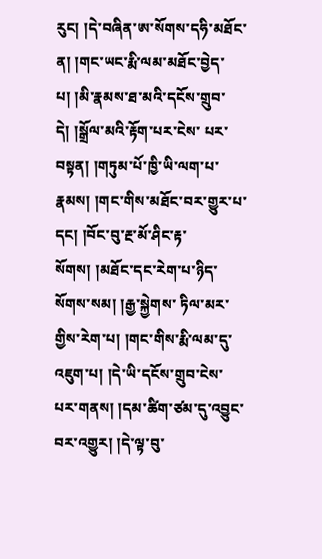རུང། །དེ་བཞིན་ཨ་སོགས་དཧི་མཐོང་ན། །གང་ཡང་རྨི་ལམ་མཐོང་བྱེད་པ། །མི་རྣམས་ཐ་མའི་དངོས་གྲུབ་དེ། །སྒྲོལ་མའི་རྟོག་པར་ངེས་ པར་བསྟན། །གཏུམ་པོ་ཁྱི་ཡི་ལག་པ་རྣམས། །གང་གིས་མཐོང་བར་གྱུར་པ་དང། །བོང་བུ་རྔ་མོ་ཤིང་རྟ་སོགས། །མཐོང་དང་རེག་པ་ཉིད་སོགས་སམ། །རྒྱ་སྐྱེགས་ ཏིལ་མར་གྱིས་རེག་པ། །གང་གིས་རྨི་ལམ་དུ་འཇུག་པ། །དེ་ཡི་དངོས་གྲུབ་ངེས་པར་གནས། །དམ་ཚིག་ཙམ་དུ་འབྱུང་བར་འགྱུར། །དེ་ལྟ་བུ་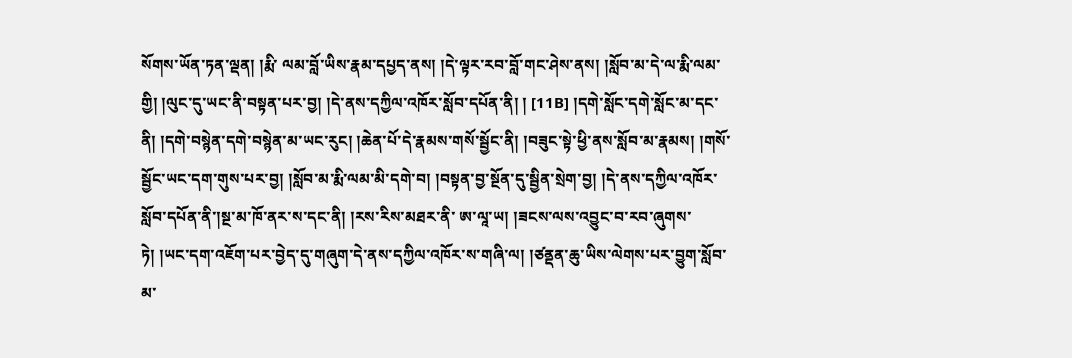སོགས་ཡོན་ཏན་ལྡན། །རྨི་ ལམ་བློ་ཡིས་རྣམ་དཔྱད་ནས། །དེ་ལྟར་རབ་བློ་གང་ཤེས་ནས། །སློབ་མ་དེ་ལ་རྨི་ལམ་གྱི། །ལུང་དུ་ཡང་ནི་བསྟན་པར་བྱ། །དེ་ནས་དཀྱིལ་འཁོར་སློབ་དཔོན་ནི། ། [11B] །དགེ་སློང་དགེ་སློང་མ་དང་ནི། །དགེ་བསྙེན་དགེ་བསྙེན་མ་ཡང་རུང། །ཆེན་པོ་དེ་རྣམས་གསོ་སྦྱོང་ནི། །བཟུང་སྟེ་ཕྱི་ནས་སློབ་མ་རྣམས། །གསོ་ སྦྱོང་ཡང་དག་གུས་པར་བྱ། །སློབ་མ་རྨི་ལམ་མི་དགེ་བ། །བསྟན་བྱ་སྔོན་དུ་སྦྱིན་སྲེག་བྱ། །དེ་ནས་དཀྱིལ་འཁོར་སློབ་དཔོན་ནི་།སྔ་མ་ཁོ་ནར་ས་དང་ནི། །རས་རིས་མཐར་ནི་ ཨ་ལཱ་ཡ། །ཟངས་ལས་འབྱུང་བ་རབ་ཞུགས་ཏེ། །ཡང་དག་འཇོག་པར་བྱེད་དུ་གཞུག་དེ་ནས་དཀྱིལ་འཁོར་ས་གཞི་ལ། །ཙནྡན་ཆུ་ཡིས་ལེགས་པར་བྱུག་སློབ་མ་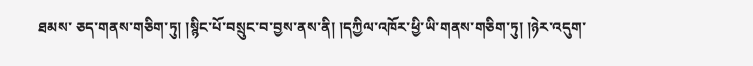ཐམས་ ཅད་གནས་གཅིག་ཏུ། །སྙིང་པོ་བསྲུང་བ་བྱས་ནས་ནི། །དཀྱིལ་འཁོར་ཕྱི་ཡི་གནས་གཅིག་ཏུ། །ཉེར་འདུག་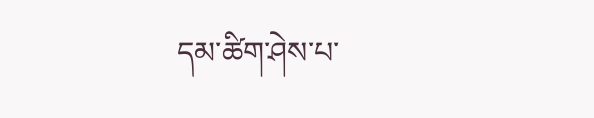དམ་ཚིག་ཤེས་པ་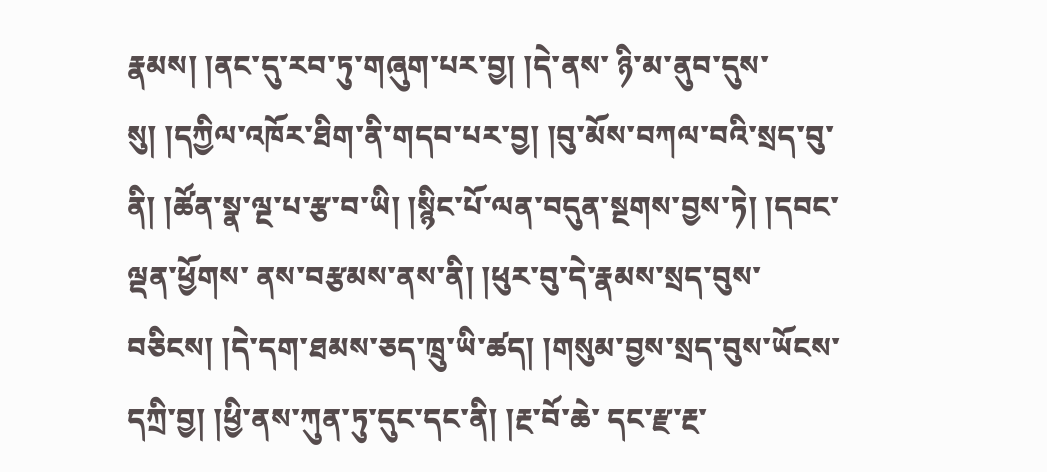རྣམས། །ནང་དུ་རབ་ཏུ་གཞུག་པར་བྱ། །དེ་ནས་ ཉི་མ་ནུབ་དུས་སུ། །དཀྱིལ་འཁོར་ཐིག་ནི་གདབ་པར་བྱ། །བུ་མོས་བཀལ་བའི་སྲད་བུ་ནི། །ཚོན་སྣ་ལྔ་པ་རྩ་བ་ཡི། །སྙིང་པོ་ལན་བདུན་སྔགས་བྱས་ཏེ། །དབང་ལྡན་ཕྱོགས་ ནས་བརྩམས་ནས་ནི། །ཕུར་བུ་དེ་རྣམས་སྲད་བུས་བཅིངས། །དེ་དག་ཐམས་ཅད་ཁྲུ་ཡི་ཚད། །གསུམ་བྱས་སྲད་བུས་ཡོངས་དཀྲི་བྱ། །ཕྱི་ནས་ཀུན་ཏུ་དུང་དང་ནི། །རྔ་བོ་ཆེ་ དང་རྫ་རྔ་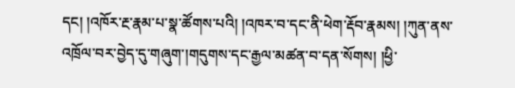དང། །འཁོར་རྔ་རྣམ་པ་སྣ་ཚོགས་པའི། །འཁར་བ་དང་ནི་ཕེག་རྡོབ་རྣམས། །ཀུན་ནས་འཁྲོལ་བར་བྱེད་དུ་གཞུག་།གདུགས་དང་རྒྱལ་མཚན་བ་དན་སོགས། །ཕྱི་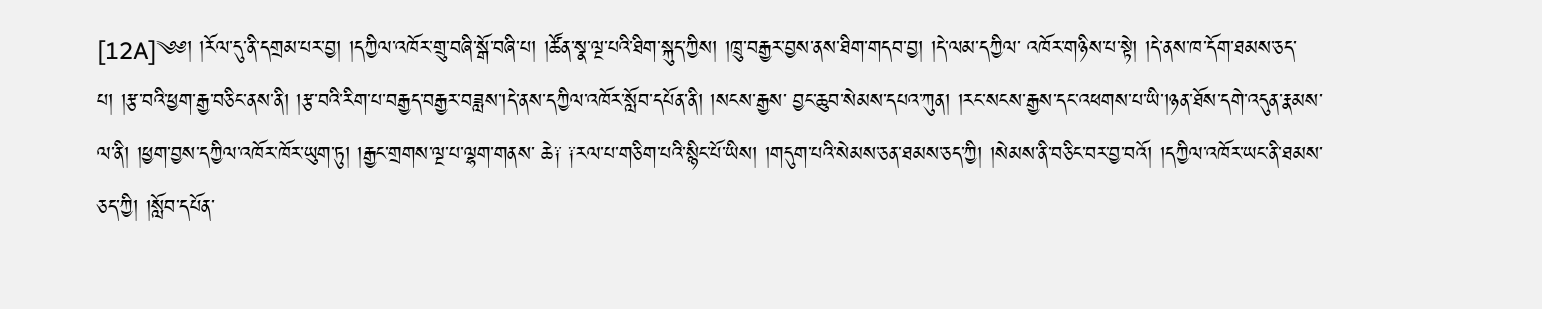[12A]༄༅། །རོལ་དུ་ནི་དགྲམ་པར་བྱ། །དཀྱིལ་འཁོར་གྲུ་བཞི་སྒོ་བཞི་པ། །ཚོན་སྣ་ལྔ་པའི་ཐིག་སྐུད་ཀྱིས། །ཁྲུ་བརྒྱར་བྱས་ནས་ཐིག་གདབ་བྱ། །དེ་ལམ་དཀྱིལ་ འཁོར་གཉིས་པ་སྟེ། །དེ་ནས་ཁ་དོག་ཐམས་ཅད་པ། །རྩ་བའི་ཕྱག་རྒྱ་བཅིང་ནས་ནི། །རྩ་བའི་རིག་པ་བརྒྱད་བརྒྱར་བཟླས་།དེ་ནས་དཀྱིལ་འཁོར་སློབ་དཔོན་ནི། །སངས་རྒྱས་ བྱང་ཆུབ་སེམས་དཔའ་ཀུན། །རང་སངས་རྒྱས་དང་འཕགས་པ་ཡི་།ཉན་ཐོས་དགེ་འདུན་རྣམས་ལ་ནི། །ཕྱག་བྱས་དཀྱིལ་འཁོར་ཁོར་ཡུག་ཏུ། །རྒྱང་གྲགས་ལྔ་པ་ལྷག་གནས་ ཆེ༑ ༑རལ་པ་གཅིག་པའི་སྙིང་པོ་ཡིས། །གདུག་པའི་སེམས་ཅན་ཐམས་ཅད་ཀྱི། །སེམས་ནི་བཅིང་བར་བྱ་བའོ། །དཀྱིལ་འཁོར་ཡང་ནི་ཐམས་ཅད་ཀྱི། །སློབ་དཔོན་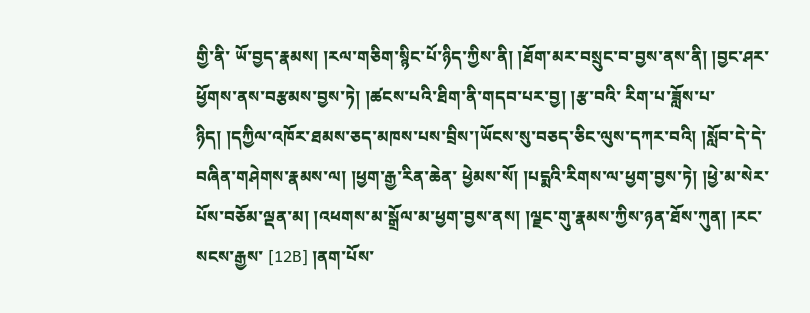གྱི་ནི་ ཡོ་བྱད་རྣམས། །རལ་གཅིག་སྙིང་པོ་ཉིད་ཀྱིས་ནི། །ཐོག་མར་བསྲུང་བ་བྱས་ནས་ནི། །བྱང་ཤར་ཕྱོགས་ནས་བརྩམས་བྱས་ཏེ། །ཚངས་པའི་ཐིག་ནི་གདབ་པར་བྱ། །རྩ་བའི་ རིག་པ་ཟློས་པ་ཉིད། །དཀྱིལ་འཁོར་ཐམས་ཅད་མཁས་པས་བྲིས་།ཡོངས་སུ་བཅད་ཅིང་ལུས་དཀར་བའི། །སློབ་དེ་དེ་བཞིན་གཤེགས་རྣམས་ལ། །ཕྱག་རྒྱ་རིན་ཆེན་ ཕྱེམས་སོ། །པདྨའི་རིགས་ལ་ཕྱག་བྱས་ཏེ། །ཕྱེ་མ་སེར་པོས་བཅོམ་ལྡན་མ། །འཕགས་མ་སྒྲོལ་མ་ཕྱག་བྱས་ནས། །ལྗང་གུ་རྣམས་ཀྱིས་ཉན་ཐོས་ཀུན། །རང་སངས་རྒྱས་ [12B] །ནག་པོས་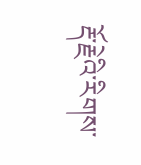རྡོ་རྗེའི་རིགས་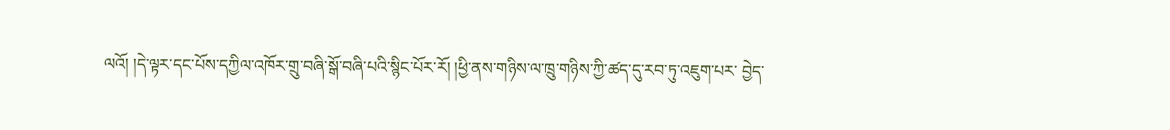ལའོ། །དེ་ལྟར་དང་པོས་དཀྱིལ་འཁོར་གྲུ་བཞི་སྒོ་བཞི་པའི་སྙིང་པོར་རོ། །ཕྱི་ནས་གཉིས་ལ་ཁྲུ་གཉིས་ཀྱི་ཚད་དུ་རབ་ཏུ་འཇུག་པར་ བྱེད་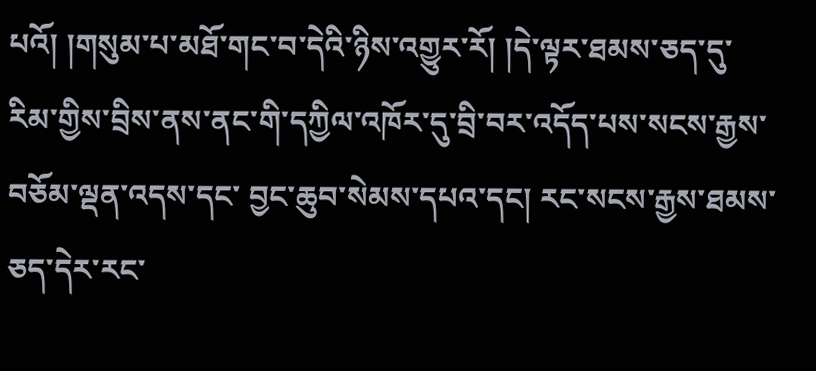པའོ། །གསུམ་པ་མཐོ་གང་བ་དེའི་ཉིས་འགྱུར་རོ། །དེ་ལྟར་ཐམས་ཅད་དུ་རིམ་གྱིས་བྲིས་ནས་ནང་གི་དཀྱིལ་འཁོར་དུ་བྲི་བར་འདོད་པས་སངས་རྒྱས་བཅོམ་ལྡན་འདས་དང་ བྱང་ཆུབ་སེམས་དཔའ་དང། རང་སངས་རྒྱས་ཐམས་ཅད་དེར་རང་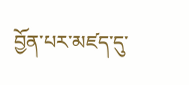བྱོན་པར་མཛད་དུ་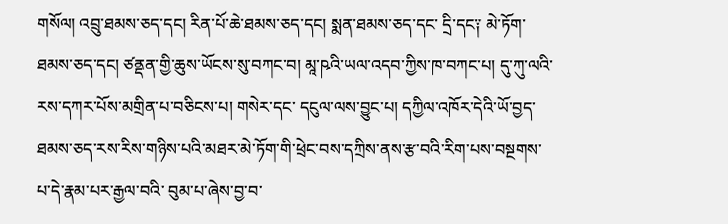གསོལ། འབྲུ་ཐམས་ཅད་དང། རིན་པོ་ཆེ་ཐམས་ཅད་དང། སྨན་ཐམས་ཅད་དང་ དྲི་དང༑ མེ་ཏོག་ཐམས་ཅད་དང། ཙནྡན་གྱི་ཆུས་ཡོངས་སུ་བཀང་བ། མཱ་ཥའི་ཡལ་འདབ་ཀྱིས་ཁ་བཀང་པ། དུ་ཀུ་ལའི་རས་དཀར་པོས་མགྲིན་པ་བཅིངས་པ། གསེར་དང་ དངུལ་ལས་བྱུང་པ། དཀྱིལ་འཁོར་དེའི་ཡོ་བྱད་ཐམས་ཅད་རས་རིས་གཉིས་པའི་མཐར་མེ་ཏོག་གི་ཕྲེང་བས་དཀྲིས་ནས་རྩ་བའི་རིག་པས་བསྔགས་པ་དེ་རྣམ་པར་རྒྱལ་བའི་ བུམ་པ་ཞེས་བྱ་བ་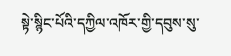སྟེ་སྙིང་པོའི་དཀྱིལ་འཁོར་གྱི་དབུས་སུ་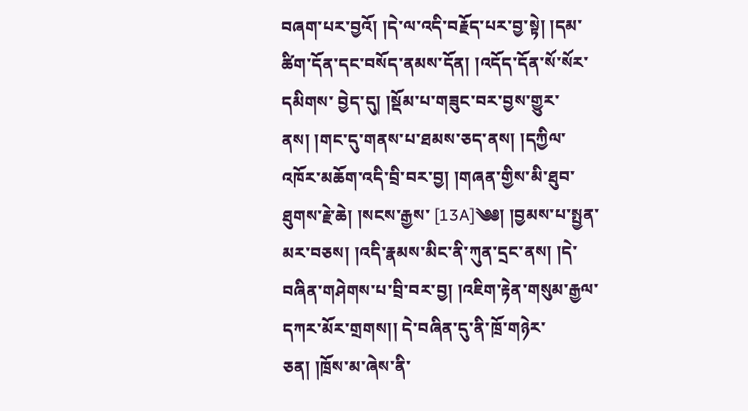བཞག་པར་བྱའོ། །དེ་ལ་འདི་བརྗོད་པར་བྱ་སྟེ། །དམ་ཚིག་དོན་དང་བསོད་ནམས་དོན། །འདོད་དོན་སོ་སོར་དམིགས་ བྱེད་དུ། །སྡོམ་པ་གཟུང་བར་བྱས་གྱུར་ནས། །གང་དུ་གནས་པ་ཐམས་ཅད་ནས། །དཀྱིལ་འཁོར་མཆོག་འདི་བྲི་བར་བྱ། །གཞན་གྱིས་མི་ཐུབ་ཐུགས་རྗེ་ཆེ། །སངས་རྒྱས་ [13A]༄༅། །བྱམས་པ་སྤྱན་མར་བཅས། །འདི་རྣམས་མིང་ནི་ཀུན་དྲང་ནས། །དེ་བཞིན་གཤེགས་པ་བྲི་བར་བྱ། །འཇིག་རྟེན་གསུམ་རྒྱལ་དཀར་མོར་གྲགས།། དེ་བཞིན་དུ་ནི་ཁྲོ་གཉེར་ཅན། །ཁྲོས་མ་ཞེས་ནི་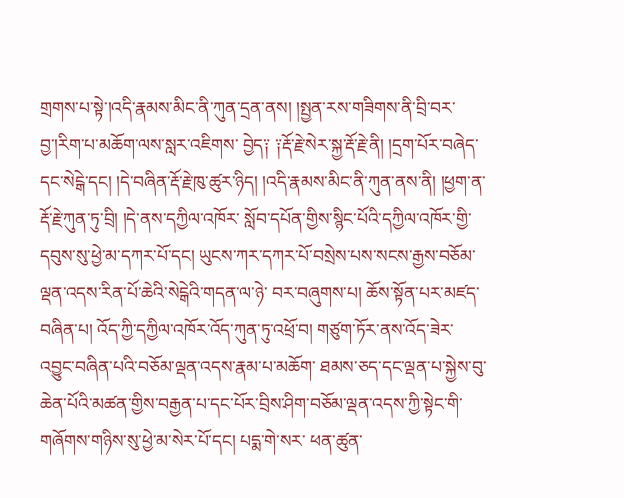གྲགས་པ་སྟེ་།འདི་རྣམས་མིང་ནི་ཀུན་དྲན་ནས། །སྤྱན་རས་གཟིགས་ནི་བྲི་བར་བྱ་།རིག་པ་མཆོག་ལས་སླར་འཇིགས་ བྱེད༑ ༑རྡོ་རྗེ་སེར་སྐྱ་རྡོ་རྗེ་ནི། །དྲག་པོར་བཞེད་དང་སེངྒེ་དང། །དེ་བཞིན་རྡོ་རྗེ་ཁུ་ཚུར་ཉིད། །འདི་རྣམས་མིང་ནི་ཀུན་ནས་ནི། །ཕྱག་ན་རྡོ་རྗེ་ཀུན་ཏུ་བྲི། །དེ་ནས་དཀྱིལ་འཁོར་ སློབ་དཔོན་གྱིས་སྙིང་པོའི་དཀྱིལ་འཁོར་གྱི་དབུས་སུ་ཕྱེ་མ་དཀར་པོ་དང། ཡུངས་ཀར་དཀར་པོ་བསྲེས་པས་སངས་རྒྱས་བཅོམ་ལྡན་འདས་རིན་པོ་ཆེའི་སེངྒེའི་གདན་ལ་ཉེ་ བར་བཞུགས་པ། ཆོས་སྟོན་པར་མཛད་བཞིན་པ། འོད་ཀྱི་དཀྱིལ་འཁོར་འོད་ཀུན་ཏུ་འཕྲོ་བ། གཙུག་ཏོར་ནས་འོད་ཟེར་འབྱུང་བཞིན་པའི་བཅོམ་ལྡན་འདས་རྣམ་པ་མཆོག་ ཐམས་ཅད་དང་ལྡན་པ་སྐྱེས་བུ་ཆེན་པོའི་མཚན་གྱིས་བརྒྱན་པ་དང་པོར་བྲིས་ཤིག་བཅོམ་ལྡན་འདས་ཀྱི་སྟེང་གི་གཞོགས་གཉིས་སུ་ཕྱེ་མ་སེར་པོ་དང། པདྨ་གེ་སར་ ཕན་ཚུན་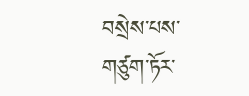བསྲེས་པས་གཙུག་ཏོར་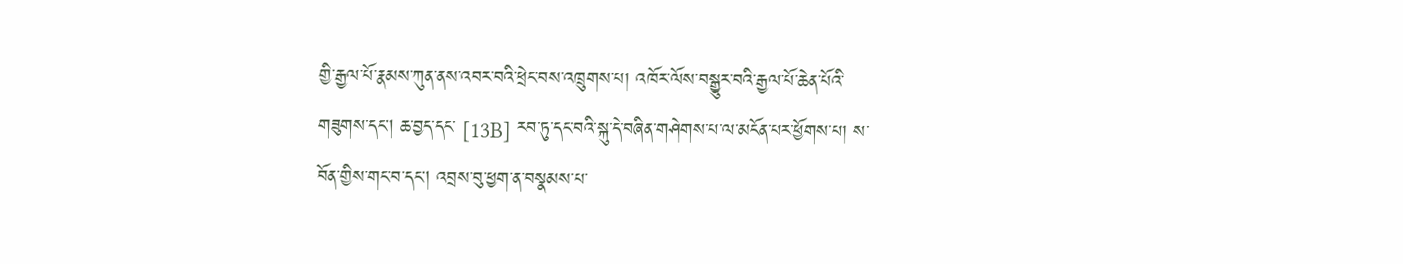གྱི་རྒྱལ་པོ་རྣམས་ཀུན་ནས་འབར་བའི་ཕྲེང་བས་འཁྲུགས་པ། འཁོར་ལོས་བསྒྱུར་བའི་རྒྱལ་པོ་ཆེན་པོའི་གཟུགས་དང། ཆ་བྱད་དང་ [13B] རབ་ཏུ་དང་བའི་སྐུ་དེ་བཞིན་གཤེགས་པ་ལ་མངོན་པར་ཕྱོགས་པ། ས་བོན་གྱིས་གང་བ་དང། འབྲས་བུ་ཕྱག་ན་བསྣམས་པ་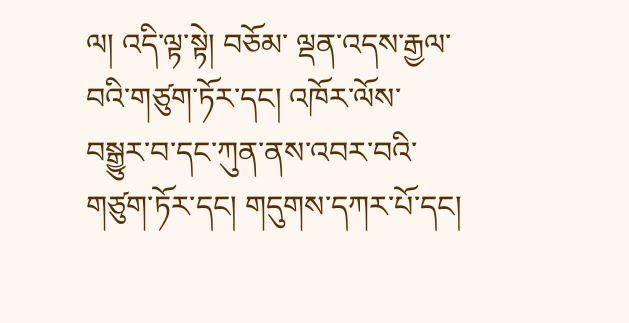ལ། འདི་ལྟ་སྟེ། བཅོམ་ ལྡན་འདས་རྒྱལ་བའི་གཙུག་ཏོར་དང། འཁོར་ལོས་བསྒྱུར་བ་དང་ཀུན་ནས་འབར་བའི་གཙུག་ཏོར་དང། གདུགས་དཀར་པོ་དང།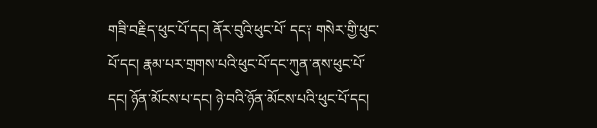གཟི་བརྗིད་ཕུང་པོ་དང། ནོར་བུའི་ཕུང་པོ་ དང༑ གསེར་གྱི་ཕུང་པོ་དང། རྣམ་པར་གྲགས་པའི་ཕུང་པོ་དང་ཀུན་ནས་ཕུང་པོ་དང། ཉོན་མོངས་པ་དང། ཉེ་བའི་ཉོན་མོངས་པའི་ཕུང་པོ་དང།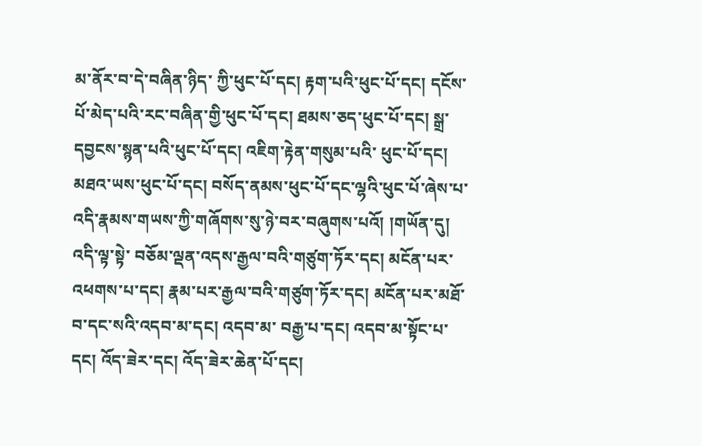མ་ནོར་བ་དེ་བཞིན་ཉིད་ ཀྱི་ཕུང་པོ་དང། རྟག་པའི་ཕུང་པོ་དང། དངོས་པོ་མེད་པའི་རང་བཞིན་གྱི་ཕུང་པོ་དང། ཐམས་ཅད་ཕུང་པོ་དང། སྒྲ་དབྱངས་སྙན་པའི་ཕུང་པོ་དང། འཇིག་རྟེན་གསུམ་པའི་ ཕུང་པོ་དང། མཐའ་ཡས་ཕུང་པོ་དང། བསོད་ནམས་ཕུང་པོ་དང་ལྷའི་ཕུང་པོ་ཞེས་པ་འདི་རྣམས་གཡས་ཀྱི་གཞོགས་སུ་ཉེ་བར་བཞུགས་པའོ། །གཡོན་དུ། འདི་ལྟ་སྟེ་ བཅོམ་ལྡན་འདས་རྒྱལ་བའི་གཙུག་ཏོར་དང། མངོན་པར་འཕགས་པ་དང། རྣམ་པར་རྒྱལ་བའི་གཙུག་ཏོར་དང། མངོན་པར་མཐོ་བ་དང་སའི་འདབ་མ་དང། འདབ་མ་ བརྒྱ་པ་དང། འདབ་མ་སྟོང་པ་དང། འོད་ཟེར་དང། འོད་ཟེར་ཆེན་པོ་དང།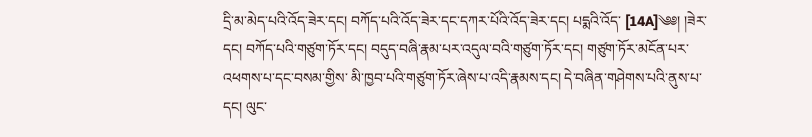དྲི་མ་མེད་པའི་འོད་ཟེར་དང། བཀོད་པའི་འོད་ཟེར་དང་དཀར་པོའི་འོད་ཟེར་དང། པདྨའི་འོད་ [14A]༄༅། །ཟེར་དང། བཀོད་པའི་གཙུག་ཏོར་དང། བདུད་བཞི་རྣམ་པར་འདུལ་བའི་གཙུག་ཏོར་དང། གཙུག་ཏོར་མངོན་པར་འཕགས་པ་དང་བསམ་གྱིས་ མི་ཁྱབ་པའི་གཙུག་ཏོར་ཞེས་པ་འདི་རྣམས་དང། དེ་བཞིན་གཤེགས་པའི་ནུས་པ་དང། ལུང་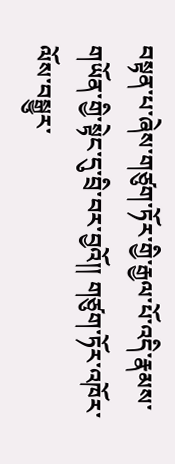བསྟན་པ་ཞེས་གཙུག་ཏོར་གྱི་རྒྱལ་པོ་འདི་རྣམས་གཡོན་གྱི་སྟེང་དུ་བྲི་བར་བྱའོ།། གཙུག་ཏོར་འཁོར་ལོས་བསྒྱུར་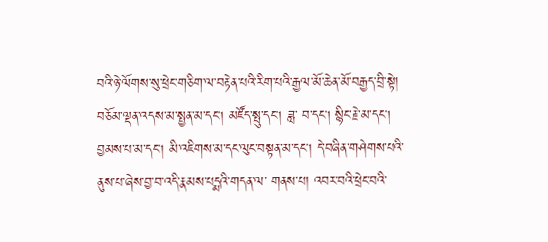བའི་ཉེ་ལོགས་སུ་ཕྲེང་གཅིག་ལ་བརྟེན་པའི་རིག་པའི་རྒྱལ་མོ་ཆེན་མོ་བརྒྱད་བྲི་སྟེ། བཅོམ་ལྡན་འདས་མ་སྤྱན་མ་དང། མཛོད་སྤུ་དང། ཟླ་ བ་དང། སྙིང་རྗེ་མ་དང། བྱམས་པ་མ་དང། མི་འཇིགས་མ་དང་ལུང་བསྟན་མ་དང། དེ་བཞིན་གཤེགས་པའི་ནུས་པ་ཞེས་བྱ་བ་འདི་རྣམས་པདྨའི་གདན་ལ་ གནས་པ། འབར་བའི་ཕྲེང་བའི་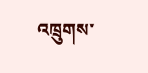འཁྲུགས་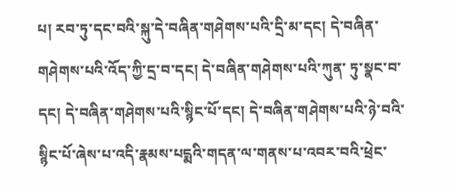པ། རབ་ཏུ་དང་བའི་སྐུ་དེ་བཞིན་གཤེགས་པའི་དྲི་མ་དང། དེ་བཞིན་གཤེགས་པའི་འོད་ཀྱི་དྲ་བ་དང། དེ་བཞིན་གཤེགས་པའི་ཀུན་ ཏུ་སྣང་བ་དང། དེ་བཞིན་གཤེགས་པའི་སྙིང་པོ་དང། དེ་བཞིན་གཤེགས་པའི་ཉེ་བའི་སྙིང་པོ་ཞེས་པ་འདི་རྣམས་པདྨའི་གདན་ལ་གནས་པ་འབར་བའི་ཕྲེང་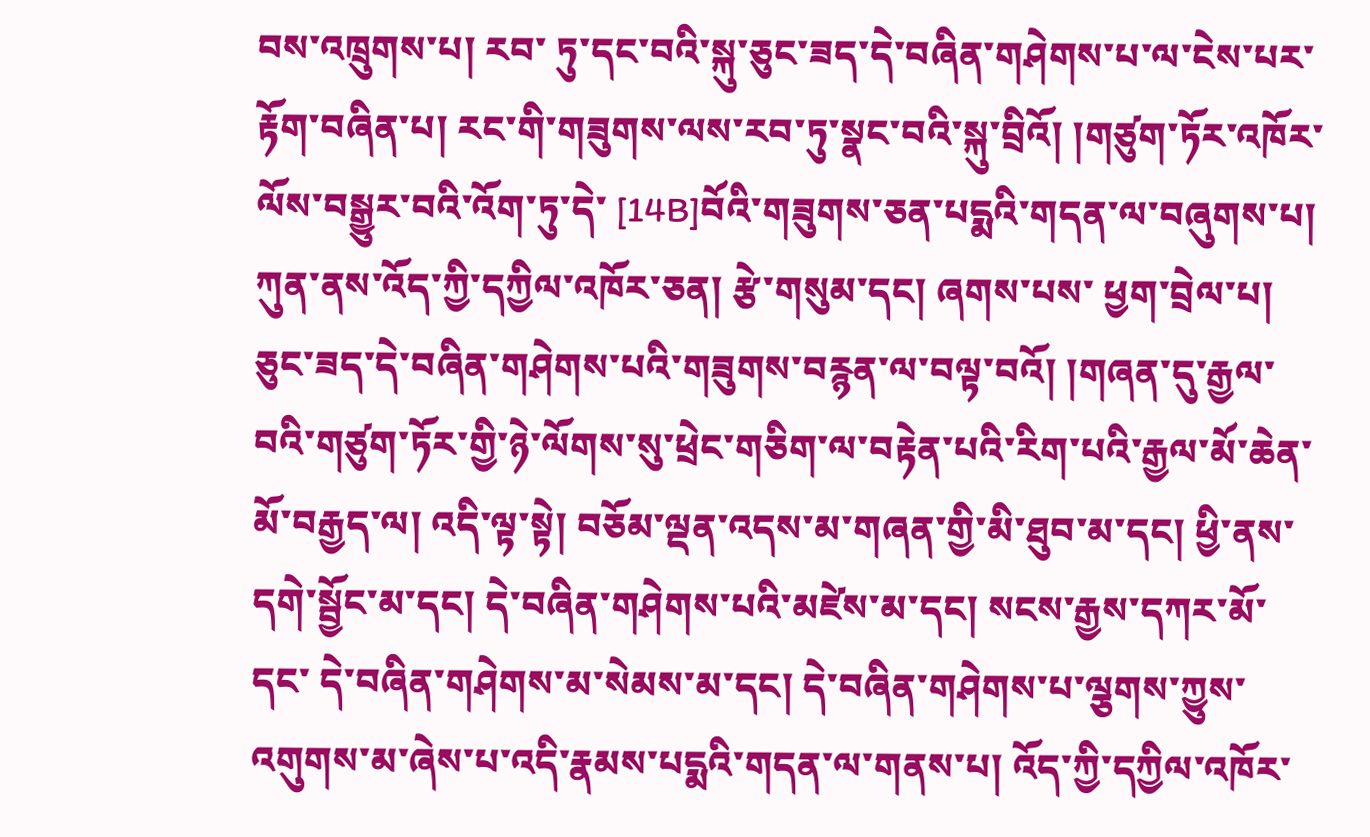བས་འཁྲུགས་པ། རབ་ ཏུ་དང་བའི་སྐུ་ཅུང་ཟད་དེ་བཞིན་གཤེགས་པ་ལ་ངེས་པར་རྟོག་བཞིན་པ། རང་གི་གཟུགས་ལས་རབ་ཏུ་སྣང་བའི་སྐུ་བྲིའོ། །གཙུག་ཏོར་འཁོར་ལོས་བསྒྱུར་བའི་འོག་ཏུ་དེ་ [14B]བོའི་གཟུགས་ཅན་པདྨའི་གདན་ལ་བཞུགས་པ། ཀུན་ནས་འོད་ཀྱི་དཀྱིལ་འཁོར་ཅན། རྩེ་གསུམ་དང། ཞགས་པས་ ཕྱག་བྲེལ་པ། ཅུང་ཟད་དེ་བཞིན་གཤེགས་པའི་གཟུགས་བརྙན་ལ་བལྟ་བའོ། །གཞན་དུ་རྒྱལ་བའི་གཙུག་ཏོར་གྱི་ཉེ་ལོགས་སུ་ཕྲེང་གཅིག་ལ་བརྟེན་པའི་རིག་པའི་རྒྱལ་མོ་ཆེན་ མོ་བརྒྱད་ལ། འདི་ལྟ་སྟེ། བཅོམ་ལྡན་འདས་མ་གཞན་གྱི་མི་ཐུབ་མ་དང། ཕྱི་ནས་དགེ་སྦྱོང་མ་དང། དེ་བཞིན་གཤེགས་པའི་མཛེས་མ་དང། སངས་རྒྱས་དཀར་མོ་དང་ དེ་བཞིན་གཤེགས་མ་སེམས་མ་དང། དེ་བཞིན་གཤེགས་པ་ལྕགས་ཀྱུས་འགུགས་མ་ཞེས་པ་འདི་རྣམས་པདྨའི་གདན་ལ་གནས་པ། འོད་ཀྱི་དཀྱིལ་འཁོར་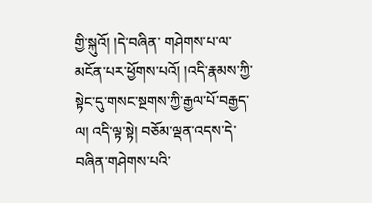གྱི་སྐུའོ། །དེ་བཞིན་ གཤེགས་པ་ལ་མངོན་པར་ཕྱོགས་པའོ། །འདི་རྣམས་ཀྱི་སྟེང་དུ་གསང་སྔགས་ཀྱི་རྒྱལ་པོ་བརྒྱད་ལ། འདི་ལྟ་སྟེ། བཅོམ་ལྡན་འདས་དེ་བཞིན་གཤེགས་པའི་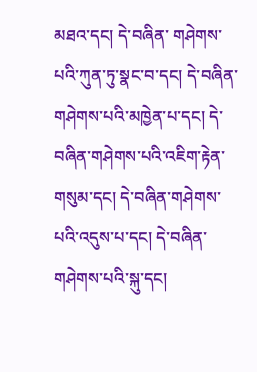མཐའ་དང། དེ་བཞིན་ གཤེགས་པའི་ཀུན་ཏུ་སྣང་བ་དང། དེ་བཞིན་གཤེགས་པའི་མཁྱེན་པ་དང། དེ་བཞིན་གཤེགས་པའི་འཇིག་རྟེན་གསུམ་དང། དེ་བཞིན་གཤེགས་པའི་འདུས་པ་དང། དེ་བཞིན་ གཤེགས་པའི་སྐུ་དང།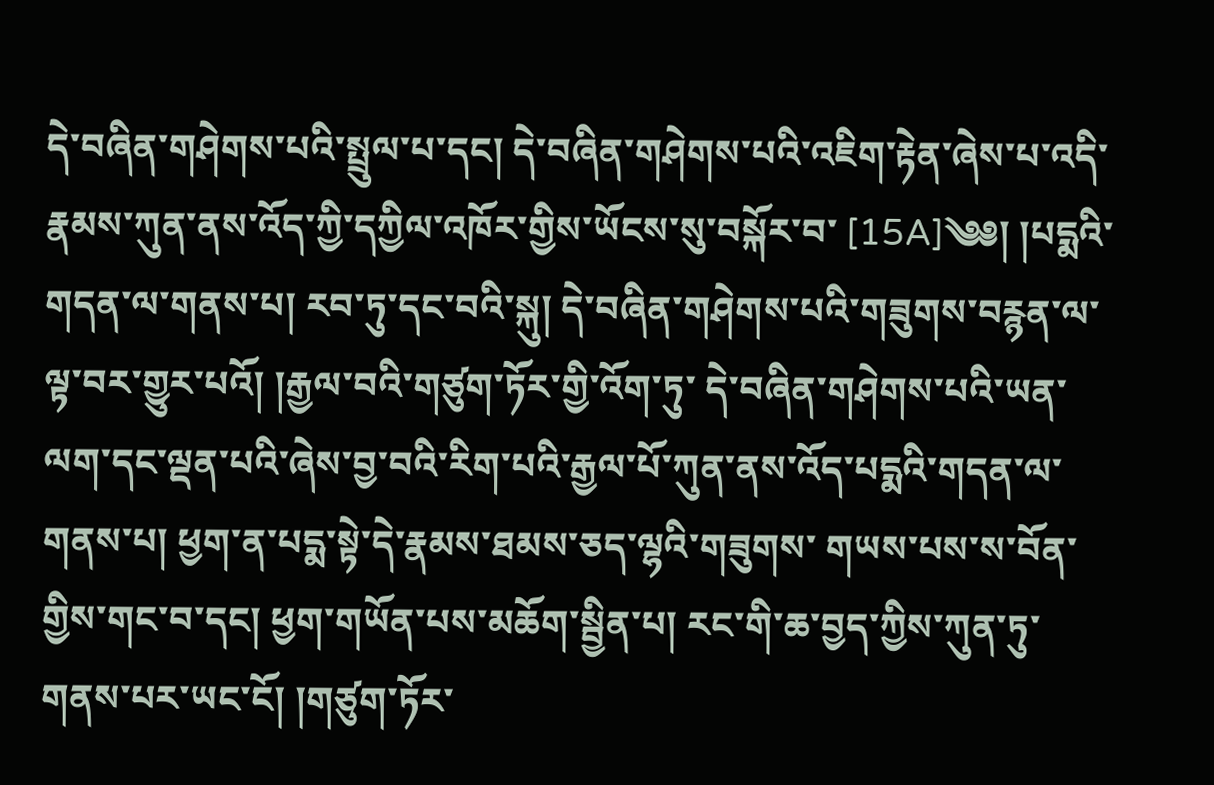དེ་བཞིན་གཤེགས་པའི་སྤྲུལ་པ་དང། དེ་བཞིན་གཤེགས་པའི་འཇིག་རྟེན་ཞེས་པ་འདི་རྣམས་ཀུན་ནས་འོད་ཀྱི་དཀྱིལ་འཁོར་གྱིས་ཡོངས་སུ་བསྐོར་བ་ [15A]༄༅། །པདྨའི་གདན་ལ་གནས་པ། རབ་ཏུ་དང་བའི་སྐུ། དེ་བཞིན་གཤེགས་པའི་གཟུགས་བརྙན་ལ་ལྟ་བར་གྱུར་པའོ། །རྒྱལ་བའི་གཙུག་ཏོར་གྱི་འོག་ཏུ་ དེ་བཞིན་གཤེགས་པའི་ཡན་ལག་དང་ལྡན་པའི་ཞེས་བྱ་བའི་རིག་པའི་རྒྱལ་པོ་ཀུན་ནས་འོད་པདྨའི་གདན་ལ་གནས་པ། ཕྱག་ན་པདྨ་སྟེ་དེ་རྣམས་ཐམས་ཅད་ལྷའི་གཟུགས་ གཡས་པས་ས་བོན་གྱིས་གང་བ་དང། ཕྱག་གཡོན་པས་མཆོག་སྦྱིན་པ། རང་གི་ཆ་བྱད་ཀྱིས་ཀུན་ཏུ་གནས་པར་ཡང་ངོ། །གཙུག་ཏོར་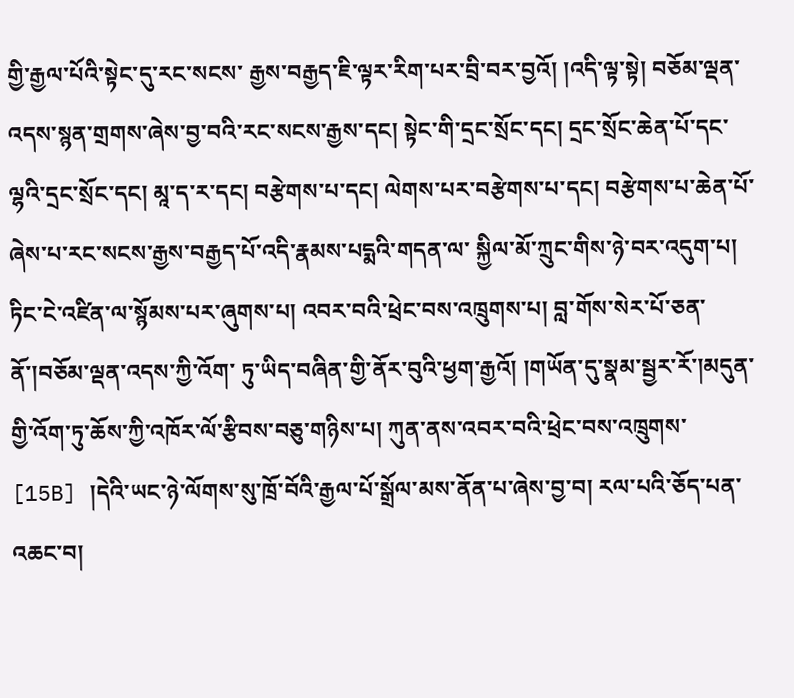གྱི་རྒྱལ་པོའི་སྟེང་དུ་རང་སངས་ རྒྱས་བརྒྱད་ཇི་ལྟར་རིག་པར་བྲི་བར་བྱའོ། །འདི་ལྟ་སྟེ། བཅོམ་ལྡན་འདས་སྙན་གྲགས་ཞེས་བྱ་བའི་རང་སངས་རྒྱས་དང། སྟེང་གི་དྲང་སྲོང་དང། དྲང་སྲོང་ཆེན་པོ་དང་ ལྷའི་དྲང་སྲོང་དང། མཱ་ད་ར་དང། བརྩེགས་པ་དང། ལེགས་པར་བརྩེགས་པ་དང། བརྩེགས་པ་ཆེན་པོ་ཞེས་པ་རང་སངས་རྒྱས་བརྒྱད་པོ་འདི་རྣམས་པདྨའི་གདན་ལ་ སྐྱིལ་མོ་ཀྲུང་གིས་ཉེ་བར་འདུག་པ། ཏིང་ངེ་འཛིན་ལ་སྙོམས་པར་ཞུགས་པ། འབར་བའི་ཕྲེང་བས་འཁྲུགས་པ། བླ་གོས་སེར་པོ་ཅན་ནོ་།བཅོམ་ལྡན་འདས་ཀྱི་འོག་ ཏུ་ཡིད་བཞིན་གྱི་ནོར་བུའི་ཕྱག་རྒྱའོ། །གཡོན་དུ་སྣམ་སྦྱར་རོ་།མདུན་གྱི་འོག་ཏུ་ཆོས་ཀྱི་འཁོར་ལོ་རྩིབས་བཅུ་གཉིས་པ། ཀུན་ནས་འབར་བའི་ཕྲེང་བས་འཁྲུགས་ [15B] །དེའི་ཡང་ཉེ་ལོགས་སུ་ཁྲོ་བོའི་རྒྱལ་པོ་སྒྲོལ་མས་ནོན་པ་ཞེས་བྱ་བ། རལ་པའི་ཅོད་པན་འཆང་བ།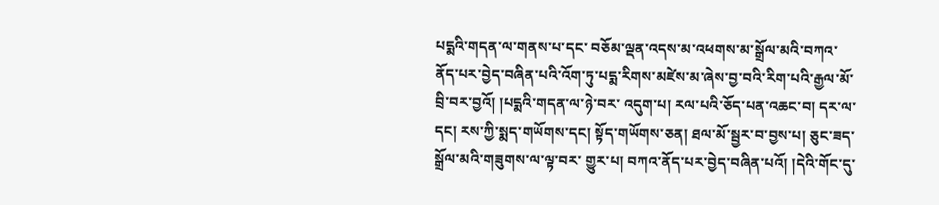པདྨའི་གདན་ལ་གནས་པ་དང་ བཅོམ་ལྡན་འདས་མ་འཕགས་མ་སྒྲོལ་མའི་བཀའ་ནོད་པར་བྱེད་བཞིན་པའི་འོག་ཏུ་པདྨ་རིགས་མཛེས་མ་ཞེས་བྱ་བའི་རིག་པའི་རྒྱལ་མོ་བྲི་བར་བྱའོ། །པདྨའི་གདན་ལ་ཉེ་བར་ འདུག་པ། རལ་པའི་ཅོད་པན་འཆང་བ། དར་ལ་དང། རས་ཀྱི་སྨད་གཡོགས་དང། སྟོད་གཡོགས་ཅན། ཐལ་མོ་སྦྱར་བ་བྱས་པ། ཅུང་ཟད་སྒྲོལ་མའི་གཟུགས་ལ་ལྟ་བར་ གྱུར་པ། བཀའ་ནོད་པར་བྱེད་བཞིན་པའོ། །དེའི་གོང་དུ་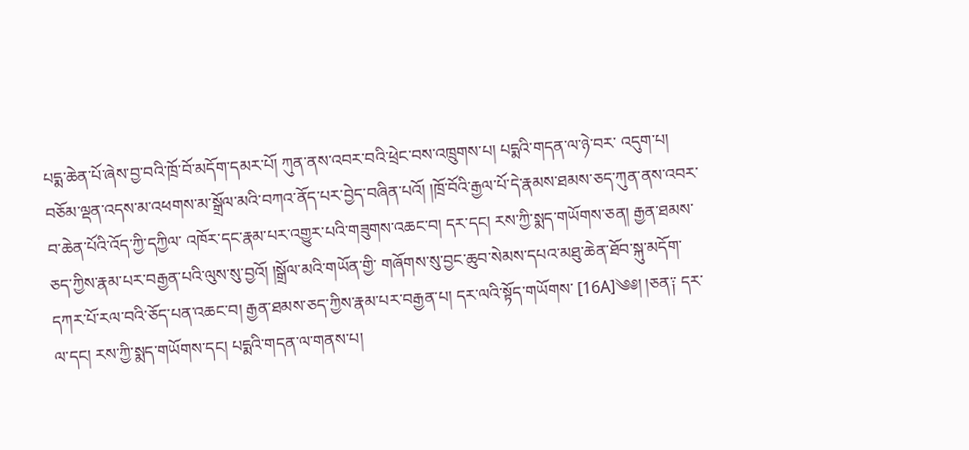པདྨ་ཆེན་པོ་ཞེས་བྱ་བའི་ཁྲོ་བོ་མདོག་དམར་པོ། ཀུན་ནས་འབར་བའི་ཕྲེང་བས་འཁྲུགས་པ། པདྨའི་གདན་ལ་ཉེ་བར་ འདུག་པ། བཅོམ་ལྡན་འདས་མ་འཕགས་མ་སྒྲོལ་མའི་བཀའ་ནོད་པར་བྱེད་བཞིན་པའོ། །ཁྲོ་བོའི་རྒྱལ་པོ་དེ་རྣམས་ཐམས་ཅད་ཀུན་ནས་འབར་བ་ཆེན་པོའི་འོད་ཀྱི་དཀྱིལ་ འཁོར་དང་རྣམ་པར་འགྱུར་པའི་གཟུགས་འཆང་བ། དར་དང། རས་ཀྱི་སྨད་གཡོགས་ཅན། རྒྱན་ཐམས་ཅད་ཀྱིས་རྣམ་པར་བརྒྱན་པའི་ལུས་སུ་བྱའོ། །སྒྲོལ་མའི་གཡོན་གྱི་ གཞོགས་སུ་བྱང་ཆུབ་སེམས་དཔའ་མཐུ་ཆེན་ཐོབ་སྐུ་མདོག་དཀར་པོ་རལ་བའི་ཅོད་པན་འཆང་བ། རྒྱན་ཐམས་ཅད་ཀྱིས་རྣམ་པར་བརྒྱན་པ། དར་ལའི་སྟོད་གཡོགས་ [16A]༄༅། །ཅན༑ དར་ལ་དང། རས་ཀྱི་སྨད་གཡོགས་དང། པདྨའི་གདན་ལ་གནས་པ།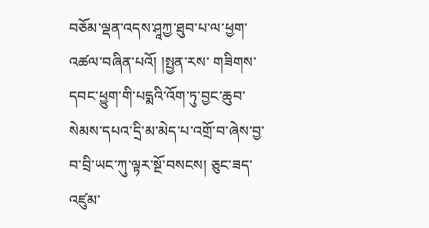བཅོམ་ལྡན་འདས་ཤཱཀྱ་ཐུབ་པ་ལ་ཕྱག་འཚལ་བཞིན་པའོ། །སྤྱན་རས་ གཟིགས་དབང་ཕྱུག་གི་པདྨའི་འོག་ཏུ་བྱང་ཆུབ་སེམས་དཔའ་དྲི་མ་མེད་པ་འགྲོ་བ་ཞེས་བྱ་བ་བྲི་ཡང་ཀུ་ལྟར་སྔོ་བསངས། ཅུང་ཟད་འཛུམ་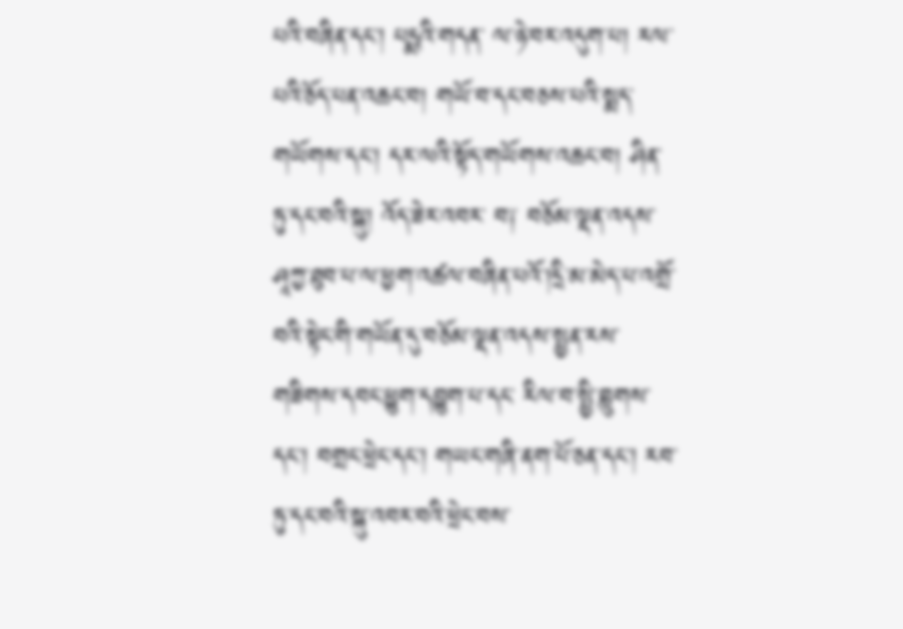པའི་བཞིན་དང། པདྨའི་གདན་ ལ་ཉེ་བར་འདུག་པ། རལ་པའི་ཅོད་པན་འཆང་བ། གཡོ་བ་དང་བཅས་པའི་སྨད་གཡོགས་དང། དར་ལའི་སྟོད་གཡོགས་འཆང་བ། ཤིན་ཏུ་དང་བའི་སྐུ། འོད་ཟེར་འབར་ བ༑ བཅོམ་ལྡན་འདས་ཤཱཀྱ་ཐུབ་པ་ལ་ཕྱག་འཚལ་བཞིན་པའོ་།དྲི་མ་མེད་པ་འགྲོ་བའི་སྟེང་གི་གཡོན་དུ་བཅོམ་ལྡན་འདས་སྤྱན་རས་གཟིགས་དབང་ཕྱུག་དབྱུག་པ་དང་ རིལ་བ་སྤྱི་བླུགས་དང། བགྲང་ཕྲེང་དང། གཡང་གཞི་ནག་པོ་ཅན་དང། རབ་ཏུ་དང་བའི་སྐུ་འབར་བའི་ཕྲེང་བས་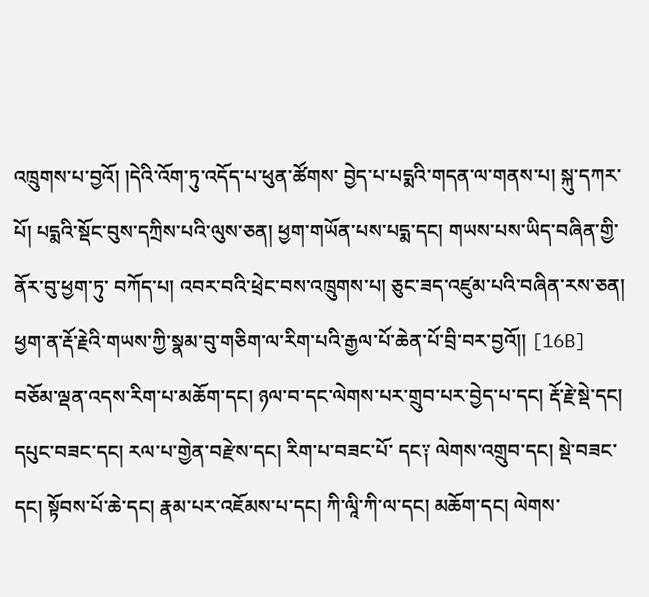འཁྲུགས་པ་བྱའོ། །དེའི་འོག་ཏུ་འདོད་པ་ཕུན་ཚོགས་ བྱེད་པ་པདྨའི་གདན་ལ་གནས་པ། སྐུ་དཀར་པོ། པདྨའི་སྡོང་བུས་དཀྲིས་པའི་ལུས་ཅན། ཕྱག་གཡོན་པས་པདྨ་དང། གཡས་པས་ཡིད་བཞིན་གྱི་ནོར་བུ་ཕྱག་ཏུ་ བཀོད་པ། འབར་བའི་ཕྲེང་བས་འཁྲུགས་པ། ཅུང་ཟད་འཛུམ་པའི་བཞིན་རས་ཅན། ཕྱག་ན་རྡོ་རྗེའི་གཡས་ཀྱི་སྣམ་བུ་གཅིག་ལ་རིག་པའི་རྒྱལ་པོ་ཆེན་པོ་བྲི་བར་བྱའོ།། [16B] བཅོམ་ལྡན་འདས་རིག་པ་མཆོག་དང། ཉལ་བ་དང་ལེགས་པར་གྲུབ་པར་བྱེད་པ་དང། རྡོ་རྗེ་སྡེ་དང། དཔུང་བཟང་དང། རལ་པ་གྱེན་བརྫེས་དང། རིག་པ་བཟང་པོ་ དང༑ ལེགས་འགྲུབ་དང། སྡེ་བཟང་དང། སྟོབས་པོ་ཆེ་དང། རྣམ་པར་འཇོམས་པ་དང། ཀི་ལཱི་ཀི་ལ་དང། མཆོག་དང། ལེགས་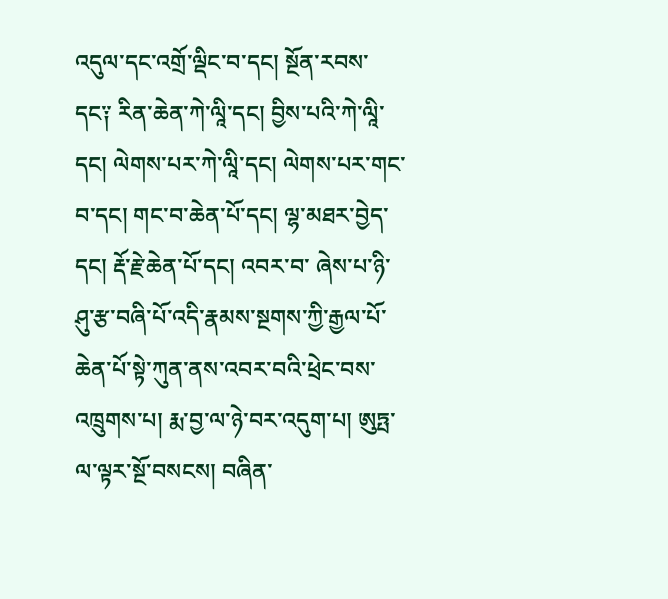འདུལ་དང་འགྲོ་ལྡིང་བ་དང། སྔོན་རབས་ དང༑ རིན་ཆེན་ཀེ་ལཱི་དང། བྱིས་པའི་ཀེ་ལཱི་དང། ལེགས་པར་ཀེ་ལཱི་དང། ལེགས་པར་གང་བ་དང། གང་བ་ཆེན་པོ་དང། ལྷ་མཐར་བྱེད་དང། རྡོ་རྗེ་ཆེན་པོ་དང། འབར་བ་ ཞེས་པ་ཉི་ཤུ་རྩ་བཞི་པོ་འདི་རྣམས་སྔགས་ཀྱི་རྒྱལ་པོ་ཆེན་པོ་སྟེ་ཀུན་ནས་འབར་བའི་ཕྲེང་བས་འཁྲུགས་པ། རྨ་བྱ་ལ་ཉེ་བར་འདུག་པ། ཨུཏྤ་ལ་ལྟར་སྔོ་བསངས། བཞིན་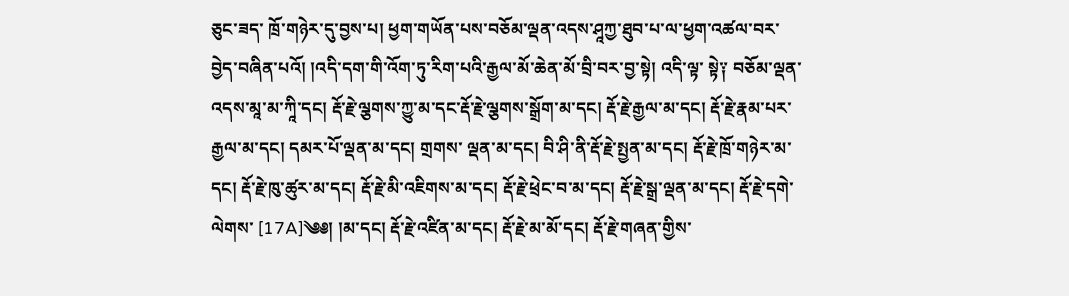ཅུང་ཟད་ ཁྲོ་གཉེར་དུ་བྱས་པ། ཕྱག་གཡོན་པས་བཅོམ་ལྡན་འདས་ཤཱཀྱ་ཐུབ་པ་ལ་ཕྱག་འཚལ་བར་བྱེད་བཞིན་པའོ། །འདི་དག་གི་འོག་ཏུ་རིག་པའི་རྒྱལ་མོ་ཆེན་མོ་བྲི་བར་བྱ་སྟེ། འདི་ལྟ་ སྟེ༑ བཅོམ་ལྡན་འདས་མཱ་མ་ཀཱི་དང། རྡོ་རྗེ་ལྕགས་ཀྱུ་མ་དང་རྡོ་རྗེ་ལྕགས་སྒྲོག་མ་དང། རྡོ་རྗེ་རྒྱལ་མ་དང། རྡོ་རྗེ་རྣམ་པར་རྒྱལ་མ་དང། དམར་པོ་ལྡན་མ་དང། གྲགས་ ལྡན་མ་དང། བི་ཤི་ནི་རྡོ་རྗེ་སྤྱན་མ་དང། རྡོ་རྗེ་ཁྲོ་གཉེར་མ་དང། རྡོ་རྗེ་ཁུ་ཚུར་མ་དང། རྡོ་རྗེ་མི་འཇིགས་མ་དང། རྡོ་རྗེ་ཕྲེང་བ་མ་དང། རྡོ་རྗེ་སྒྲ་ལྡན་མ་དང། རྡོ་རྗེ་དགེ་ལེགས་ [17A]༄༅། །མ་དང། རྡོ་རྗེ་འཛིན་མ་དང། རྡོ་རྗེ་མ་མོ་དང། རྡོ་རྗེ་གཞན་གྱིས་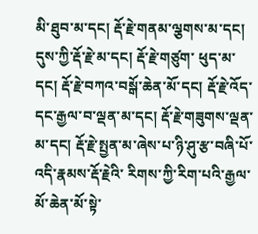མི་ཐུབ་མ་དང། རྡོ་རྗེ་གནམ་ལྕགས་མ་དང། དུས་ཀྱི་རྡོ་རྗེ་མ་དང། རྡོ་རྗེ་གཙུག་ ཕུད་མ་དང། རྡོ་རྗེ་བཀའ་བསྒོ་ཆེན་མོ་དང། རྡོ་རྗེ་འོད་དང་རྒྱལ་བ་ལྡན་མ་དང། རྡོ་རྗེ་གཟུགས་ལྡན་མ་དང། རྡོ་རྗེ་སྤྱན་མ་ཞེས་པ་ཉི་ཤུ་རྩ་བཞི་པོ་འདི་རྣམས་རྡོ་རྗེའི་ རིགས་ཀྱི་རིག་པའི་རྒྱལ་མོ་ཆེན་མོ་སྟེ་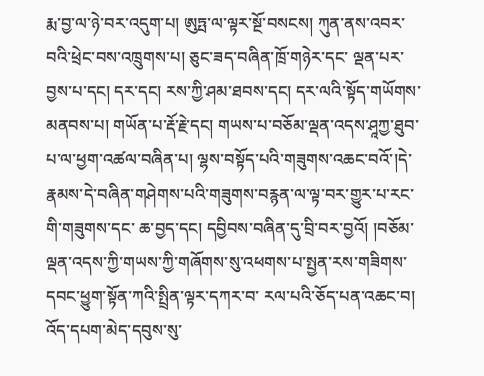རྨ་བྱ་ལ་ཉེ་བར་འདུག་པ། ཨུཏྤ་ལ་ལྟར་སྔོ་བསངས། ཀུན་ནས་འབར་བའི་ཕྲེང་བས་འཁྲུགས་པ། ཅུང་ཟད་བཞིན་ཁྲོ་གཉེར་དང་ ལྡན་པར་བྱས་པ་དང། དར་དང། རས་ཀྱི་ཤམ་ཐབས་དང། དར་ལའི་སྟོད་གཡོགས་མནབས་པ། གཡོན་པ་རྡོ་རྗེ་དང། གཡས་པ་བཅོམ་ལྡན་འདས་ཤཱཀྱ་ཐུབ་ པ་ལ་ཕྱག་འཚལ་བཞིན་པ། ལྷས་བསྟོད་པའི་གཟུགས་འཆང་བའོ་།དེ་རྣམས་དེ་བཞིན་གཤེགས་པའི་གཟུགས་བརྙན་ལ་ལྟ་བར་གྱུར་པ་རང་གི་གཟུགས་དང་ ཆ་བྱད་དང། དབྱིབས་བཞིན་དུ་བྲི་བར་བྱའོ། །བཅོམ་ལྡན་འདས་ཀྱི་གཡས་ཀྱི་གཞོགས་སུ་འཕགས་པ་སྤྱན་རས་གཟིགས་དབང་ཕྱུག་སྟོན་ཀའི་སྤྲིན་ལྟར་དཀར་བ་ རལ་པའི་ཅོད་པན་འཆང་བ། འོད་དཔག་མེད་དབུས་སུ་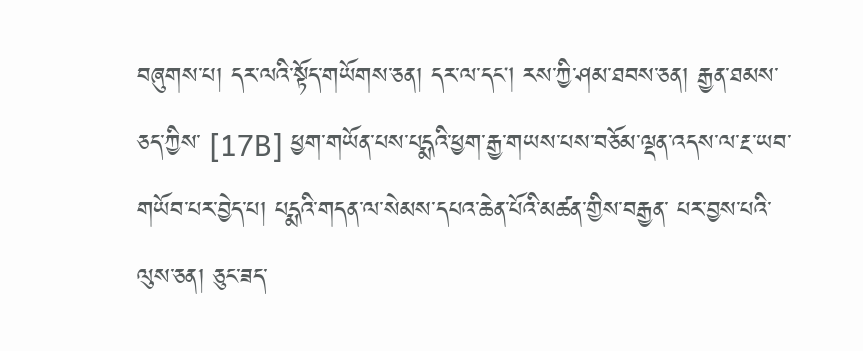བཞུགས་པ། དར་ལའི་སྟོད་གཡོགས་ཅན། དར་ལ་དང། རས་ཀྱི་ཤམ་ཐབས་ཅན། རྒྱན་ཐམས་ཅད་ཀྱིས་ [17B] ཕྱག་གཡོན་པས་པདྨའི་ཕྱག་རྒྱ་གཡས་པས་བཅོམ་ལྡན་འདས་ལ་རྔ་ཡབ་གཡོབ་པར་བྱེད་པ། པདྨའི་གདན་ལ་སེམས་དཔའ་ཆེན་པོའི་མཚན་གྱིས་བརྒྱན་ པར་བྱས་པའི་ལུས་ཅན། ཅུང་ཟད་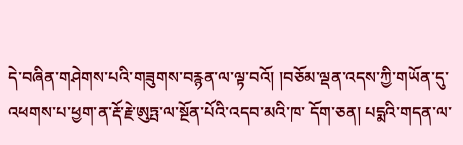དེ་བཞིན་གཤེགས་པའི་གཟུགས་བརྙན་ལ་ལྟ་བའོ། །བཅོམ་ལྡན་འདས་ཀྱི་གཡོན་དུ་འཕགས་པ་ཕྱག་ན་རྡོ་རྗེ་ཨུཏྤ་ལ་སྔོན་པོའི་འདབ་མའི་ཁ་ དོག་ཅན། པདྨའི་གདན་ལ་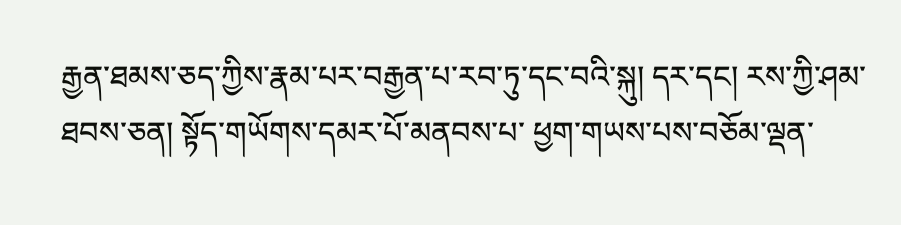རྒྱན་ཐམས་ཅད་ཀྱིས་རྣམ་པར་བརྒྱན་པ་རབ་ཏུ་དང་བའི་སྐུ། དར་དང། རས་ཀྱི་ཤམ་ཐབས་ཅན། སྟོད་གཡོགས་དམར་པོ་མནབས་པ་ ཕྱག་གཡས་པས་བཅོམ་ལྡན་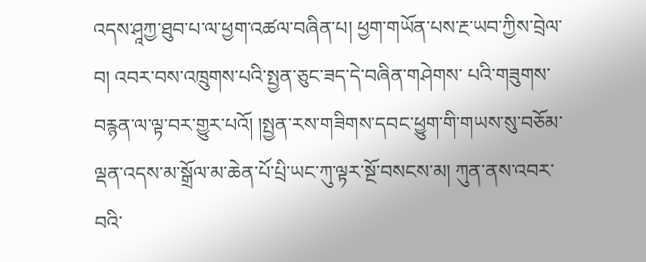འདས་ཤཱཀྱ་ཐུབ་པ་ལ་ཕྱག་འཚལ་བཞིན་པ། ཕྱག་གཡོན་པས་རྔ་ཡབ་ཀྱིས་བྲེལ་བ། འབར་བས་འཁྲུགས་པའི་སྤྱན་ཅུང་ཟད་དེ་བཞིན་གཤེགས་ པའི་གཟུགས་བརྙན་ལ་ལྟ་བར་གྱུར་པའོ། །སྤྱན་རས་གཟིགས་དབང་ཕྱུག་གི་གཡས་སུ་བཅོམ་ལྡན་འདས་མ་སྒྲོལ་མ་ཆེན་པོ་པྲི་ཡང་ཀུ་ལྟར་སྔོ་བསངས་མ། ཀུན་ནས་འབར་ བའི་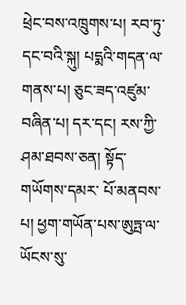ཕྲེང་བས་འཁྲུགས་པ། རབ་ཏུ་དང་བའི་སྐུ། པདྨའི་གདན་ལ་གནས་པ། ཅུང་ཟད་འཛུམ་བཞིན་པ། དར་དང། རས་ཀྱི་ཤམ་ཐབས་ཅན། སྟོད་གཡོགས་དམར་ པོ་མནབས་པ། ཕྱག་གཡོན་པས་ཨུཏྤ་ལ་ཡོངས་སུ་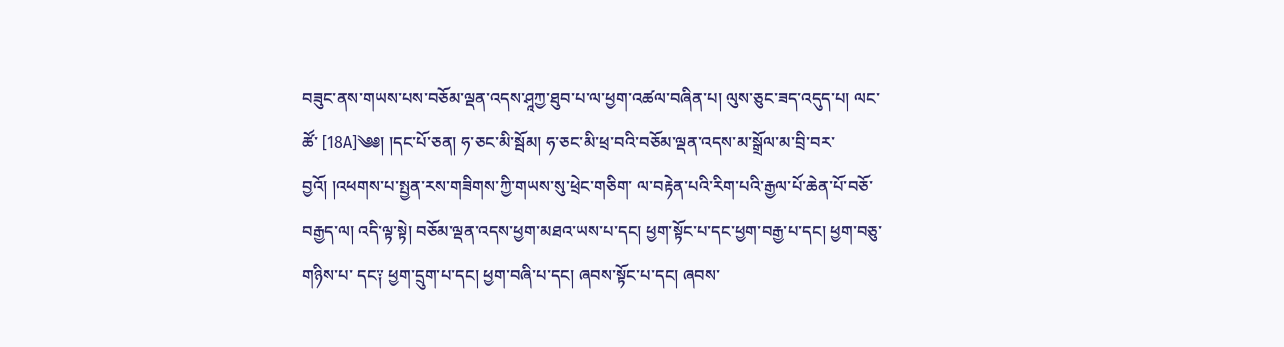བཟུང་ནས་གཡས་པས་བཅོམ་ལྡན་འདས་ཤཱཀྱ་ཐུབ་པ་ལ་ཕྱག་འཚལ་བཞིན་པ། ལུས་ཅུང་ཟད་འདུད་པ། ལང་ཚོ་ [18A]༄༅། །དང་པོ་ཅན། ཧ་ཅང་མི་སྦོམ། ཧ་ཅང་མི་ཕྲ་བའི་བཅོམ་ལྡན་འདས་མ་སྒྲོལ་མ་བྲི་བར་བྱའོ། །འཕགས་པ་སྤྱན་རས་གཟིགས་ཀྱི་གཡས་སུ་ཕྲེང་གཅིག་ ལ་བརྟེན་པའི་རིག་པའི་རྒྱལ་པོ་ཆེན་པོ་བཅོ་བརྒྱད་ལ། འདི་ལྟ་སྟེ། བཅོམ་ལྡན་འདས་ཕྱག་མཐའ་ཡས་པ་དང། ཕྱག་སྟོང་པ་དང་ཕྱག་བརྒྱ་པ་དང། ཕྱག་བཅུ་གཉིས་པ་ དང༑ ཕྱག་དྲུག་པ་དང། ཕྱག་བཞི་པ་དང། ཞབས་སྟོང་པ་དང། ཞབས་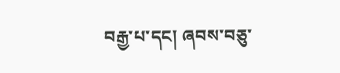བརྒྱ་པ་དང། ཞབས་བཅུ་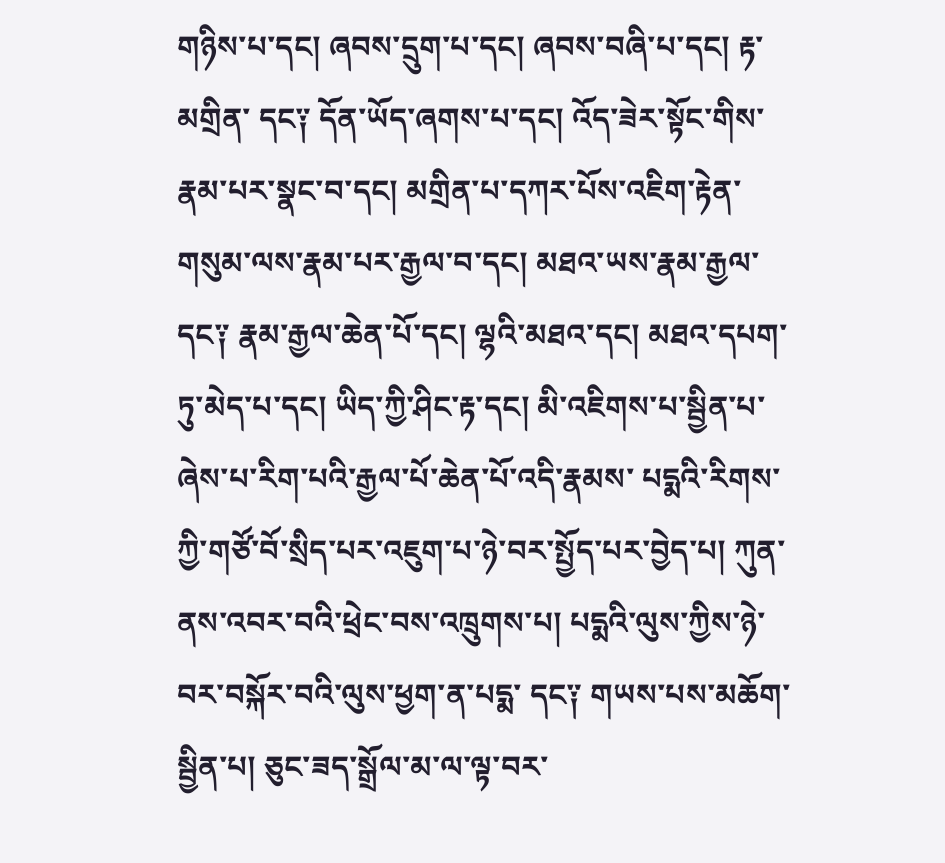གཉིས་པ་དང། ཞབས་དྲུག་པ་དང། ཞབས་བཞི་པ་དང། རྟ་མགྲིན་ དང༑ དོན་ཡོད་ཞགས་པ་དང། འོད་ཟེར་སྟོང་གིས་རྣམ་པར་སྣང་བ་དང། མགྲིན་པ་དཀར་པོས་འཇིག་རྟེན་གསུམ་ལས་རྣམ་པར་རྒྱལ་བ་དང། མཐའ་ཡས་རྣམ་རྒྱལ་ དང༑ རྣམ་རྒྱལ་ཆེན་པོ་དང། ལྷའི་མཐའ་དང། མཐའ་དཔག་ཏུ་མེད་པ་དང། ཡིད་ཀྱི་ཤིང་རྟ་དང། མི་འཇིགས་པ་སྦྱིན་པ་ཞེས་པ་རིག་པའི་རྒྱལ་པོ་ཆེན་པོ་འདི་རྣམས་ པདྨའི་རིགས་ཀྱི་གཙོ་བོ་སྲིད་པར་འཇུག་པ་ཉེ་བར་སྤྱོད་པར་བྱེད་པ། ཀུན་ནས་འབར་བའི་ཕྲེང་བས་འཁྲུགས་པ། པདྨའི་ལུས་ཀྱིས་ཉེ་བར་བསྐོར་བའི་ལུས་ཕྱག་ན་པདྨ་ དང༑ གཡས་པས་མཆོག་སྦྱིན་པ། ཅུང་ཟད་སྒྲོལ་མ་ལ་ལྟ་བར་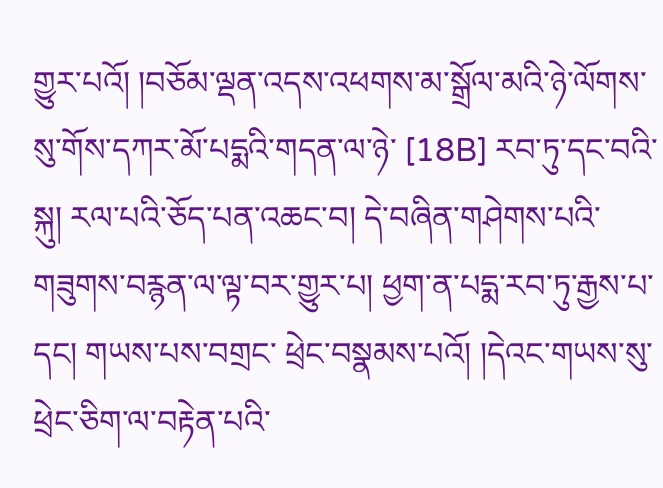གྱུར་པའོ། །བཅོམ་ལྡན་འདས་འཕགས་མ་སྒྲོལ་མའི་ཉེ་ལོགས་སུ་གོས་དཀར་མོ་པདྨའི་གདན་ལ་ཉེ་ [18B] རབ་ཏུ་དང་བའི་སྐུ། རལ་པའི་ཅོད་པན་འཆང་བ། དེ་བཞིན་གཤེགས་པའི་གཟུགས་བརྙན་ལ་ལྟ་བར་གྱུར་པ། ཕྱག་ན་པདྨ་རབ་ཏུ་རྒྱས་པ་དང། གཡས་པས་བགྲང་ ཕྲེང་བསྣམས་པའོ། །དེའང་གཡས་སུ་ཕྲེང་ཅིག་ལ་བརྟེན་པའི་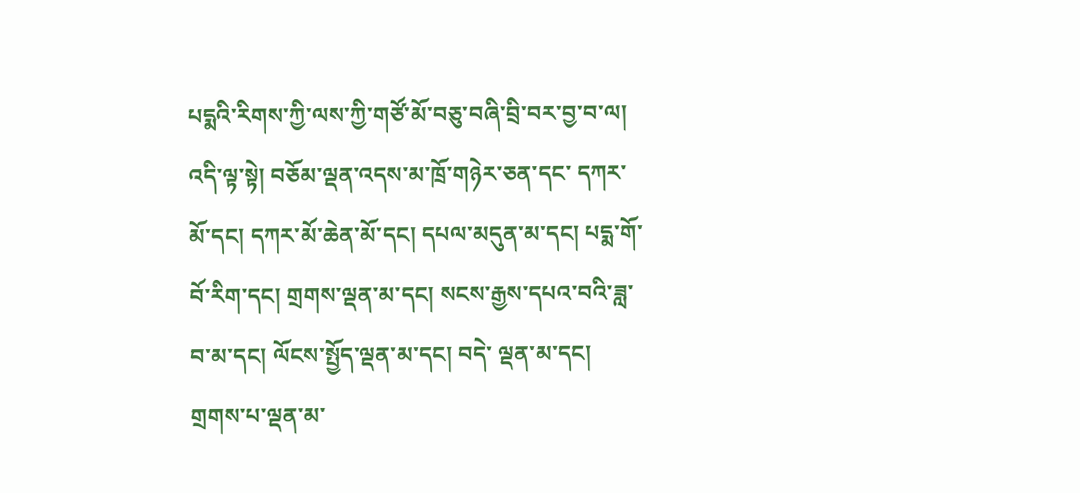པདྨའི་རིགས་ཀྱི་ལས་ཀྱི་གཙོ་མོ་བཅུ་བཞི་བྲི་བར་བྱ་བ་ལ། འདི་ལྟ་སྟེ། བཅོམ་ལྡན་འདས་མ་ཁྲོ་གཉེར་ཅན་དང་ དཀར་མོ་དང། དཀར་མོ་ཆེན་མོ་དང། དཔལ་མདུན་མ་དང། པདྨ་གོ་བོ་རིག་དང། གྲགས་ལྡན་མ་དང། སངས་རྒྱས་དཔའ་བའི་ཟླ་བ་མ་དང། ལོངས་སྤྱོད་ལྡན་མ་དང། བདེ་ ལྡན་མ་དང། གྲགས་པ་ལྡན་མ་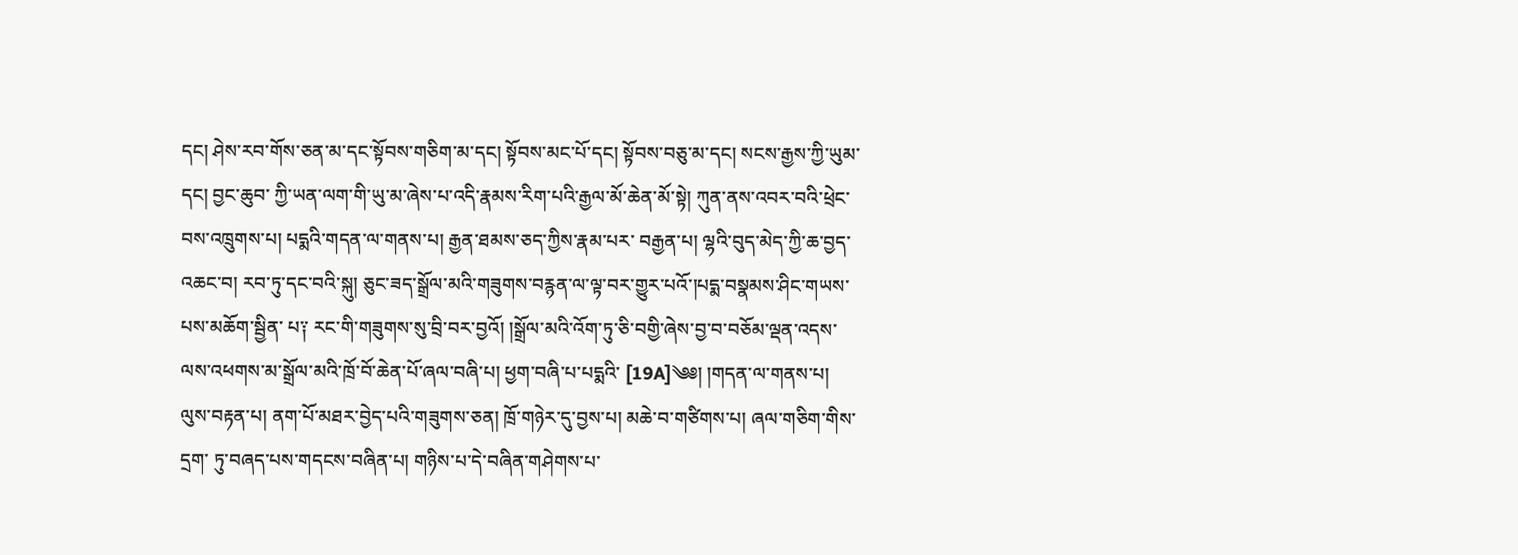དང། ཤེས་རབ་གོས་ཅན་མ་དང་སྟོབས་གཅིག་མ་དང། སྟོབས་མང་པོ་དང། སྟོབས་བཅུ་མ་དང། སངས་རྒྱས་ཀྱི་ཡུམ་དང། བྱང་ཆུབ་ ཀྱི་ཡན་ལག་གི་ཡུ་མ་ཞེས་པ་འདི་རྣམས་རིག་པའི་རྒྱལ་མོ་ཆེན་མོ་སྟེ། ཀུན་ནས་འབར་བའི་ཕྲེང་བས་འཁྲུགས་པ། པདྨའི་གདན་ལ་གནས་པ། རྒྱན་ཐམས་ཅད་ཀྱིས་རྣམ་པར་ བརྒྱན་པ། ལྷའི་བུད་མེད་ཀྱི་ཆ་བྱད་འཆང་བ། རབ་ཏུ་དང་བའི་སྐུ། ཅུང་ཟད་སྒྲོལ་མའི་གཟུགས་བརྙན་ལ་ལྟ་བར་གྱུར་པའོ་།པདྨ་བསྣམས་ཤིང་གཡས་པས་མཆོག་སྦྱིན་ པ༑ རང་གི་གཟུགས་སུ་བྲི་བར་བྱའོ། །སྒྲོལ་མའི་འོག་ཏུ་ཅི་བགྱི་ཞེས་བྱ་བ་བཅོམ་ལྡན་འདས་ལས་འཕགས་མ་སྒྲོལ་མའི་ཁྲོ་བོ་ཆེན་པོ་ཞལ་བཞི་པ། ཕྱག་བཞི་པ་པདྨའི་ [19A]༄༅། །གདན་ལ་གནས་པ། ལུས་བརྟན་པ། ནག་པོ་མཐར་བྱེད་པའི་གཟུགས་ཅན། ཁྲོ་གཉེར་དུ་བྱས་པ། མཆེ་བ་གཙིགས་པ། ཞལ་གཅིག་གིས་དྲག་ ཏུ་བཞད་པས་གདངས་བཞིན་པ། གཉིས་པ་དེ་བཞིན་གཤེགས་པ་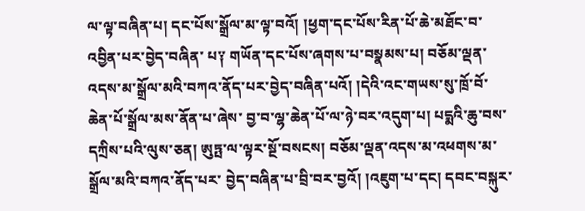ལ་ལྟ་བཞིན་པ། དང་པོས་སྒྲོལ་མ་ལྟ་བའོ། །ཕྱག་དང་པོས་རིན་པོ་ཆེ་མཐོང་བ་འབྱིན་པར་བྱེད་བཞིན་ པ༑ གཡོན་དང་པོས་ཞགས་པ་བསྣམས་པ། བཅོམ་ལྡན་འདས་མ་སྒྲོལ་མའི་བཀའ་ནོད་པར་བྱེད་བཞིན་པའོ། །དེའི་འང་གཡས་སུ་ཁྲོ་བོ་ཆེན་པོ་སྒྲོལ་མས་ནོན་པ་ཞེས་ བྱ་བ་ལྷ་ཆེན་པོ་ལ་ཉེ་བར་འདུག་པ། པདྨའི་ཆུ་བས་དཀྲིས་པའི་ལུས་ཅན། ཨུཏྤ་ལ་ལྟར་སྔོ་བསངས། བཅོམ་ལྡན་འདས་མ་འཕགས་མ་སྒྲོལ་མའི་བཀའ་ནོད་པར་ བྱེད་བཞིན་པ་བྲི་བར་བྱའོ། །འཇུག་པ་དང། དབང་བསྐུར་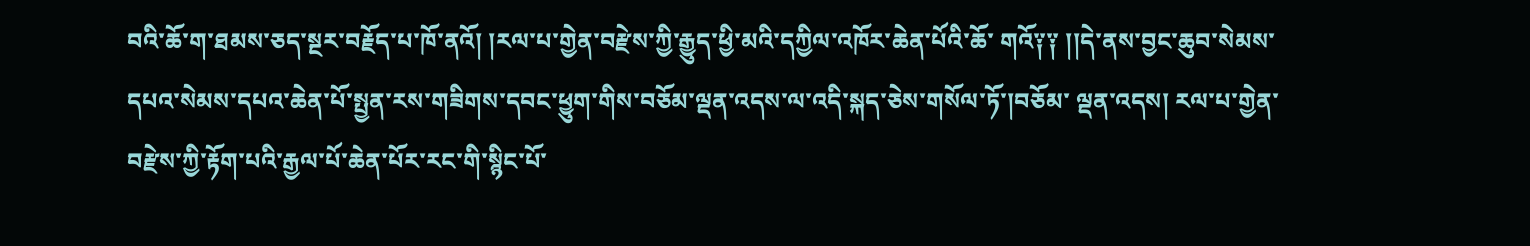བའི་ཆོ་ག་ཐམས་ཅད་སྔར་བརྗོད་པ་ཁོ་ནའོ། །རལ་པ་གྱེན་བརྫེས་ཀྱི་རྒྱུད་ཕྱི་མའི་དཀྱིལ་འཁོར་ཆེན་པོའི་ཆོ་ གའོ༑༑ །།དེ་ནས་བྱང་ཆུབ་སེམས་དཔའ་སེམས་དཔའ་ཆེན་པོ་སྤྱན་རས་གཟིགས་དབང་ཕྱུག་གིས་བཅོམ་ལྡན་འདས་ལ་འདི་སྐད་ཅེས་གསོལ་ཏོ་།བཅོམ་ ལྡན་འདས། རལ་པ་གྱེན་བརྫེས་ཀྱི་རྟོག་པའི་རྒྱལ་པོ་ཆེན་པོར་རང་གི་སྙིང་པོ་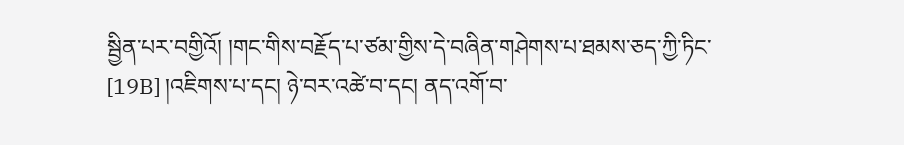སྦྱིན་པར་བགྱིའོ། །གང་གིས་བརྗོད་པ་ཙམ་གྱིས་དེ་བཞིན་གཤེགས་པ་ཐམས་ཅད་ཀྱི་ཏིང་ [19B] །འཇིགས་པ་དང། ཉེ་བར་འཚེ་བ་དང། ནད་འགོ་བ་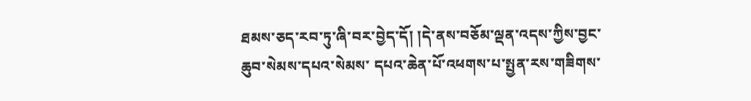ཐམས་ཅད་རབ་ཏུ་ཞི་བར་བྱེད་དོ། །དེ་ནས་བཅོམ་ལྡན་འདས་ཀྱིས་བྱང་ཆུབ་སེམས་དཔའ་སེམས་ དཔའ་ཆེན་པོ་འཕགས་པ་སྤྱན་རས་གཟིགས་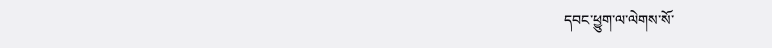དབང་ཕྱུག་ལ་ལེགས་སོ་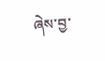ཞེས་བྱ་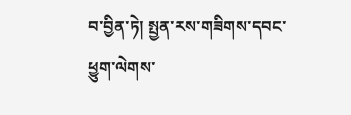བ་བྱིན་ཏེ། སྤྱན་རས་གཟིགས་དབང་ཕྱུག་ལེགས་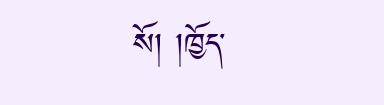སོ། །ཁྱོད་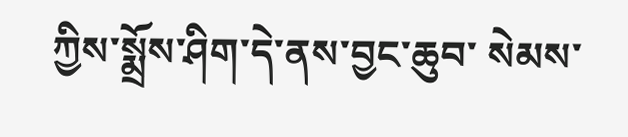ཀྱིས་སྨྲོས་ཤིག་དེ་ནས་བྱང་ཆུབ་ སེམས་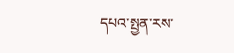དཔའ་སྤྱན་རས་